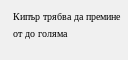Кипър трябва да премине от до голяма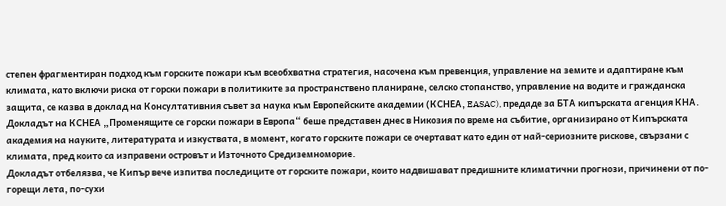степен фрагментиран подход към горските пожари към всеобхватна стратегия, насочена към превенция, управление на земите и адаптиране към климата, като включи риска от горски пожари в политиките за пространствено планиране, селско стопанство, управление на водите и гражданска защита, се казва в доклад на Консултативния съвет за наука към Европейските академии (КСНЕА, EASAC), предаде за БТА кипърската агенция КНА.
Докладът на КСНЕА „Променящите се горски пожари в Европа“ беше представен днес в Никозия по време на събитие, организирано от Кипърската академия на науките, литературата и изкуствата, в момент, когато горските пожари се очертават като един от най-сериозните рискове, свързани с климата, пред които са изправени островът и Източното Средиземноморие.
Докладът отбелязва, че Кипър вече изпитва последиците от горските пожари, които надвишават предишните климатични прогнози, причинени от по-горещи лета, по-сухи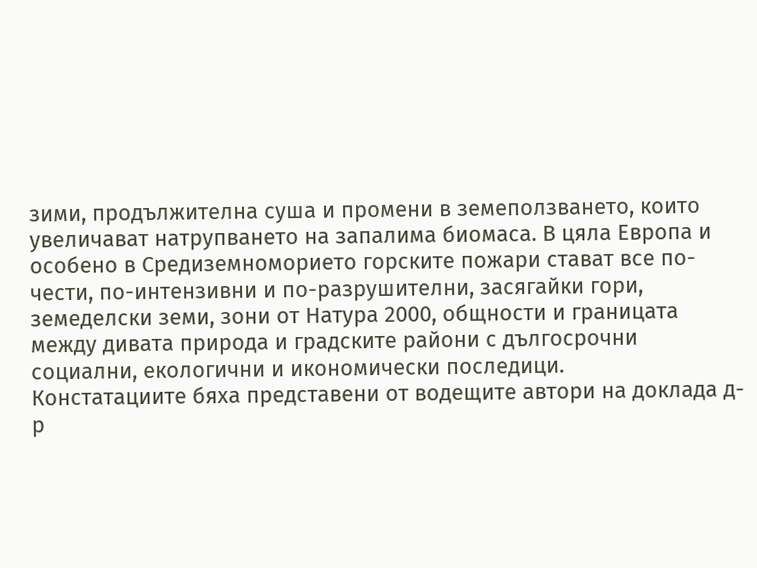зими, продължителна суша и промени в земеползването, които увеличават натрупването на запалима биомаса. В цяла Европа и особено в Средиземноморието горските пожари стават все по-чести, по-интензивни и по-разрушителни, засягайки гори, земеделски земи, зони от Натура 2000, общности и границата между дивата природа и градските райони с дългосрочни социални, екологични и икономически последици.
Констатациите бяха представени от водещите автори на доклада д-р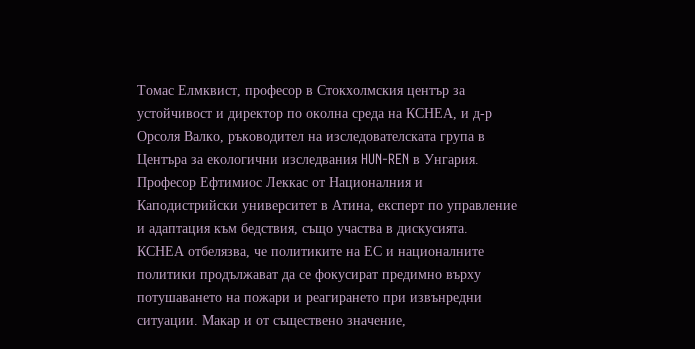Томас Елмквист, професор в Стокхолмския център за устойчивост и директор по околна среда на КСНЕА, и д-р Орсоля Валко, ръководител на изследователската група в Центъра за екологични изследвания HUN-REN в Унгария. Професор Ефтимиос Леккас от Националния и Каподистрийски университет в Атина, експерт по управление и адаптация към бедствия, също участва в дискусията.
КСНЕА отбелязва, че политиките на ЕС и националните политики продължават да се фокусират предимно върху потушаването на пожари и реагирането при извънредни ситуации. Макар и от съществено значение,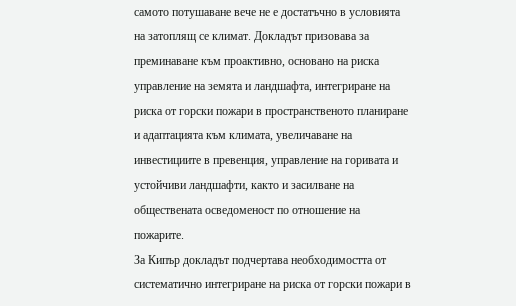самото потушаване вече не е достатъчно в условията на затоплящ се климат. Докладът призовава за преминаване към проактивно, основано на риска управление на земята и ландшафта, интегриране на риска от горски пожари в пространственото планиране и адаптацията към климата, увеличаване на инвестициите в превенция, управление на горивата и устойчиви ландшафти, както и засилване на обществената осведоменост по отношение на пожарите.
За Кипър докладът подчертава необходимостта от систематично интегриране на риска от горски пожари в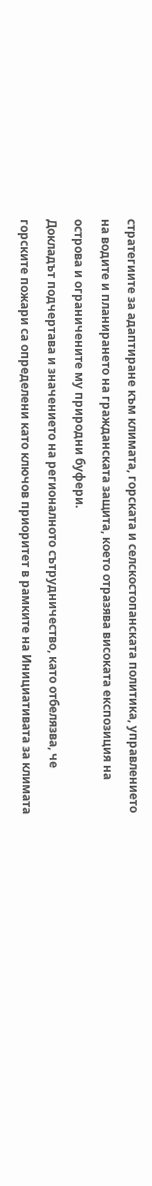стратегиите за адаптиране към климата, горската и селскостопанската политика, управлението на водите и планирането на гражданската защита, което отразява високата експозиция на острова и ограничените му природни буфери.
Докладът подчертава и значението на регионалното сътрудничество, като отбелязва, че горските пожари са определени като ключов приоритет в рамките на Инициативата за климата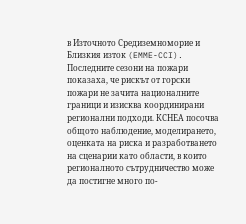в Източното Средиземноморие и Близкия изток (EMME-CCI). Последните сезони на пожари показаха, че рискът от горски пожари не зачита националните граници и изисква координирани регионални подходи. КСНЕА посочва общото наблюдение, моделирането, оценката на риска и разработването на сценарии като области, в които регионалното сътрудничество може да постигне много по-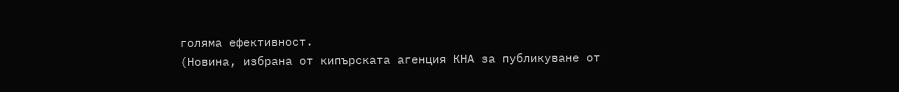голяма ефективност.
(Новина, избрана от кипърската агенция КНА за публикуване от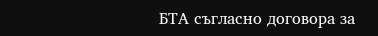БТА съгласно договора за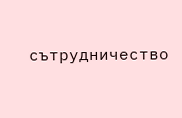сътрудничество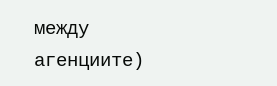между агенциите)